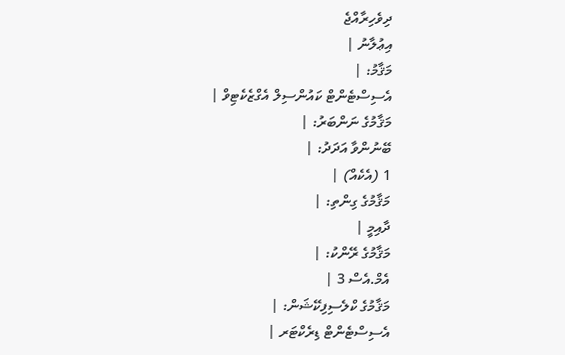ދިވެހިރާއްޖެ
އިޢުލާނު |
މަޤާމު: |
އެސިސްޓެންޓް ކައުންސިލް އެގްޒެކެޓިވް |
މަޤާމުގެ ނަންބަރު: |
ބޭނުންވާ އަދަދު: |
1 (އެކެއް) |
މަޤާމުގެ ގިންތި: |
ދާއިމީ |
މަޤާމުގެ ރޭންކު: |
އެމް.އެސް 3 |
މަޤާމުގެ ކްލެސިފިކޭޝަން: |
އެސިސްޓެންޓް ޑިރެކްޓަރ |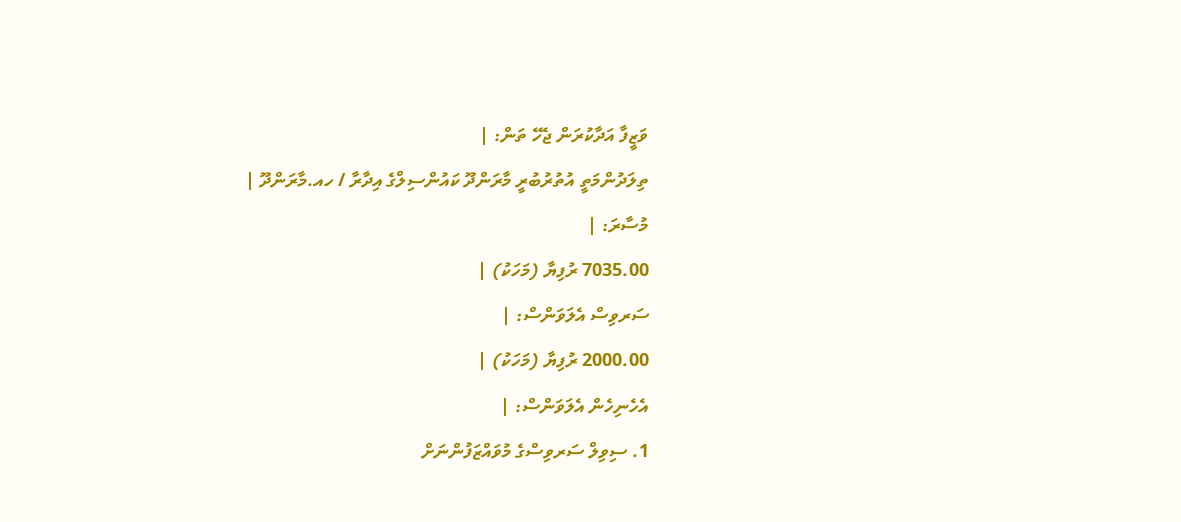ވަޒީފާ އަދާކުރަން ޖެހޭ ތަން: |
ތިލަދުންމަތީ އުތުރުބުރީ މާރަންދޫ ކައުންސިލްގެ އިދާރާ / ހއ.މާރަންދޫ |
މުސާރަ: |
7035.00 ރުފިޔާ (މަހަކު) |
ސަރވިސް އެލަވަންސް: |
2000.00 ރުފިޔާ (މަހަކު) |
އެހެނިހެން އެލަވަންސް: |
1. ސިވިލް ސަރވިސްގެ މުވައްޒަފުންނަށް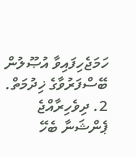ހަމަޖެހިފައިވާ އުޞޫލުން ބޭސްފަރުވާގެ ޚިދުމަތް. 2. ދިވެހިރާއްޖެ ޕެންޝަނާ ބެހޭ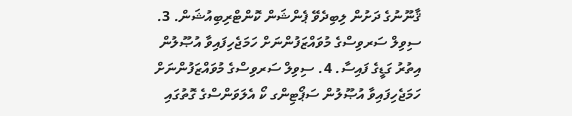ޤާނޫނުގެ ދަށުން ލިބިދެވޭ ޕެންޝަން ކޮންޓްރިބިއުޝަން. 3. ސިވިލް ސަރވިސްގެ މުވައްޒަފުންނަށް ހަމަޖެހިފައިވާ އުޞޫލުން އިތުރު ގަޑީގެ ފައިސާ. 4. ސިވިލް ސަރވިސްގެ މުވައްޒަފުންނަށް ހަމަޖެހިފައިވާ އުޞޫލުން ސަޕޯޓިންގ ކޯ އެލަވަންސްގެ ގޮތުގައި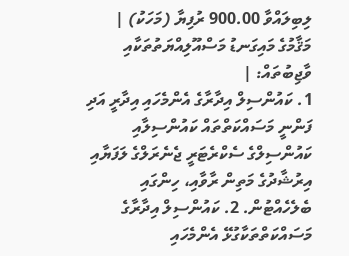ލިބިލައްވާ 900.00 ރުފިޔާ (މަހަކު) |
މަޤާމުގެ މައިގަނޑު މަސްއޫލިއްޔަތުތަކާއި ވާޖިބުތައް: |
1. ކައުންސިލް އިދާރާގެ އެންމެހައި އިދާރީ އަދި ފަންނީ މަސައްކަތްތައް ކައުންސިލާއި ކައުންސިލްގެ ސެކްރެޓަރީ ޖެނެރަލްގެ ލަފަޔާއި އިރުޝާދުގެ މަތިން ރާވާއި، ހިންގައި ބެލެހެއްޓުން. 2. ކައުންސިލް އިދާރާގެ މަސައްކަތްތަކާގުޅޭ އެންމެހައި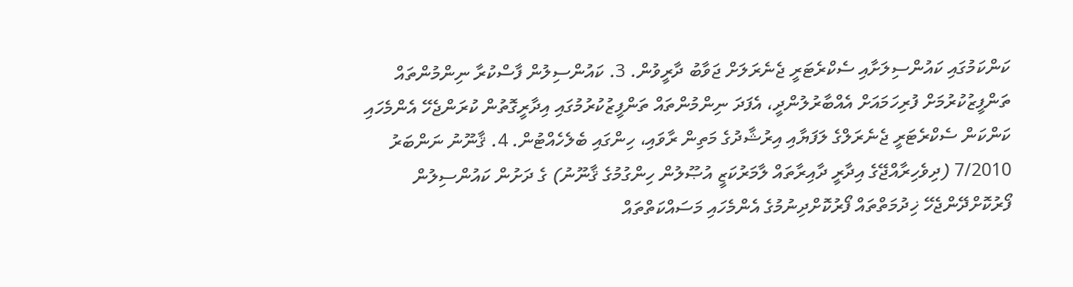ކަންކަމުގައި ކައުންސިލަށާއި ސެކްރެޓަރީ ޖެނެރަލަށް ޖަވާބު ދާރީވުން. 3. ކައުންސިލުން ފާސްކުރާ ނިންމުންތައް ތަންފީޒުކުރުމަށް ފުރިހަމައަށް އެއްބާރުލުންދީ، އެފަދަ ނިންމުންތައް ތަންފީޒުކުރުމުގައި އިދާރީގޮތުން ކުރަންޖެހޭ އެންމެހައި ކަންކަން ސެކްރެޓަރީ ޖެނެރަލްގެ ލަފަޔާއި އިރުޝާދުގެ މަތިން ރާވައި، ހިންގައި ބެލެހެއްޓުން. 4. ޤާނޫނު ނަންބަރު 7/2010 (ދިވެހިރާއްޖޭގެ އިދާރީ ދާއިރާތައް ލާމަރުކަޒީ އުޞޫލުން ހިންގުމުގެ ޤާނޫނު) ގެ ދަށުން ކައުންސިލުން ފޯރުކޮށްދޭންޖެހޭ ޚިދުމަތްތައް ފޯރުކޮށްދިނުމުގެ އެންމެހައި މަސައްކަތްތައް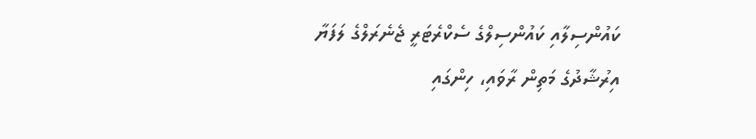ކައުންސިލާއި ކައުންސިލްގެ ސެކްރެޓަރީ ޖެނެރަލްގެ ލަފަޔާ އިރުޝާދުގެ މަތިން ރާވައި، ހިންގައި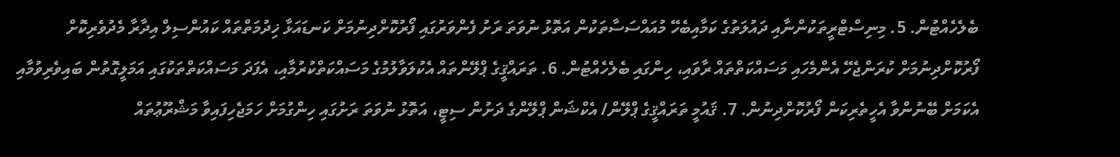ބެލެހެއްޓުން. 5. މިނިސްޓްރީތަކުންނާއި ދައުލަތުގެ ކަމާއިބެހޭ މުއައްސަސާތަކުން އަތޮޅު ނުވަތަ ރަށު ފެންވަރުގައި ފޯރުކޮށްދިނުމަށް ކަނޑައަޅާ ޚިދުމަތްތައް ކައުންސިލް އިދާރާ މެދުވެރިކޮށް ފޯރުކޮށްދިނުމަށް ކުރަންޖެހޭ އެންމެހައި މަސައްކަތްތައް ރާވައި، ހިންގައި ބެލެހެއްޓުން. 6. ތަރައްޤީގެ ޕްލޭންތައް އެކުލަވާލުމުގެ މަސައްކަތްކުރުމާއި، އެފަދަ މަސައްކަތްތަކުގައި އަމަލީގޮތުން ބައިވެރިވުމާއި އެކަމަށް ބޭނުންވާ އެހީތެރިކަން ފޯރުކޮށްދިނުން. 7. ޤައުމީ ތަރައްޤީގެ ޕްލޭން/ އެކްޝަން ޕްލޭންގެ ދަށުން ސިޓީ، އަތޮޅު ނުވަތަ ރަށުގައި ހިންގުމަށް ހަމަޖެހިފައިވާ މަޝްރޫޢުތައް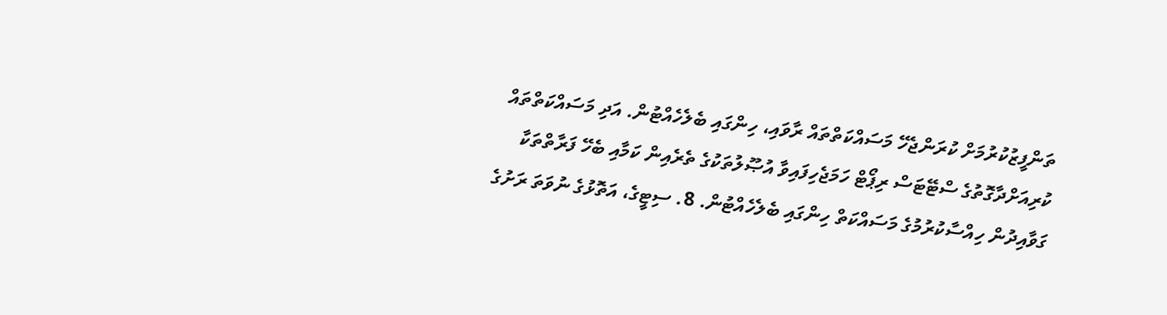ތަންފީޒުކުރުމަށް ކުރަންޖެހޭ މަސައްކަތްތައް ރާވައި، ހިންގައި ބެލެހެއްޓުން. އަދި މަސައްކަތްތައް ކުރިއަށްދާގޮތުގެ ސްޓޭޓަސް ރިޕޯޓް ހަމަޖެހިފައިވާ އުޞޫލުތަކުގެ ތެރެއިން ކަމާއި ބެހޭ ފަރާތްތަކާ ގަވާއިދުން ހިއްސާކުރުމުގެ މަސައްކަތް ހިންގައި ބެލެހެއްޓުން. 8. ސިޓީގެ، އަތޮޅުގެ ނުވަތަ ރަށުގެ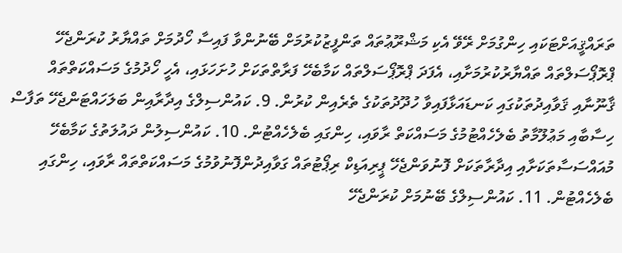ތަރައްޤީއަށްޓަކައި ހިންގުމަށް ރޭވޭ އެކި މަޝްރޫޢުތައް ތަންފީޒުކުރުމަށް ބޭނުންވާ ފައިސާ ހޯދުމަށް ތައްޔާރު ކުރަންޖެހޭ ޕްރޮޕޯސަލްތައް ތައްޔާރުކުރުމަށާއި، އެފަދަ ޕްރޮޕޯސަލްތައް ކަމާބެހޭ ފަރާތްތަކަށް ހުށަހަޅައި، އެހީ ހޯދުމުގެ މަސައްކަތްތައް ޤާނޫނާއި ޤަވާއިދުތަކުގައި ކަނޑައަޅާފައިވާ ހުދޫދުތަކުގެ ތެރެއިން ކުރުން. 9. ކައުންސިލްގެ އިދާރާއިން ބަލަހައްޓަންޖެހޭ ތަފާސް ހިސާބާއި މަޢުލޫމާތު ބެލެހެއްޓުމުގެ މަސައްކަތް ރާވައި، ހިންގައި ބެލެހެއްޓުން. 10. ކައުންސިލުން ދައުލަތުގެ ކަމާބެހޭ މުއައްސަސާތަކަށާއި އިދާރާތަކަށް ފޮނުވަންޖެހޭ ޕީރިއަޑިކް ރިޕޯޓުތައް ގަވާއިދުންފޮނުވުމުގެ މަސައްކަތްތައް ރާވައި، ހިންގައި ބެލެހެއްޓުން. 11. ކައުންސިލްގެ ބޭނުމަށް ކުރަންޖެހޭ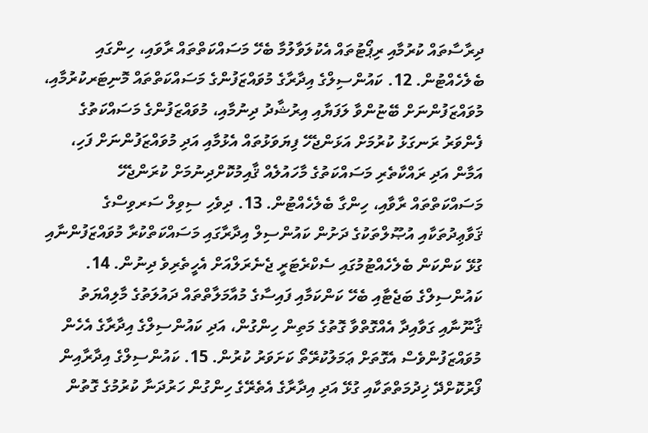ދިރާސާތައް ކުރުމާއި ރިޕޯޓުތައް އެކުލަވާލުމާ ބެހޭ މަސައްކަތްތައް ރާވައި، ހިންގައި ބެލެހެއްޓުން. 12. ކައުންސިލްގެ އިދާރާގެ މުވައްޒަފުންގެ މަސައްކަތްތައް މޮނިޓަރކުރުމާއި، މުވައްޒަފުންނަށް ބޭޏުންވާ ލަފަޔާއި އިރުޝާދު ދިނުމާއި، މުވައްޒަފުންގެ މަސައްކަތުގެ ފެންވަރު ރަނގަޅު ކުރުމަށް އަޅަންޖެހޭ ފިޔަވަޅުތައް އެޅުމާއި އަދި މުވައްޒަފުންނަށް ފަހި، އަމާން އަދި ރައްކާތެރި މަސައްކަތުގެ މާހައުލެއް ޤާއިމުކޮށްދިނުމަށް ކުރަންޖެހޭ މަސައްކަތްތައް ރާވާއި، ހިންގާ ބެލެހެއްޓުން. 13. ދިވެހި ސިވިލް ސަރވިސްގެ ޤަވާޢިދުތަކާއި އުޞޫލްތަކުގެ ދަށުން ކައުންސިލް އިދާރާގައި މަސައްކަތްކުރާ މުވައްޒަފުންނާއި ގުޅޭ ކަންކަން ބެލެހެއްޓުމުގައި ސެކްރެޓަރީ ޖެނެރަލްއަށް އެހީތެރިވެ ދިނުން. 14. ކައުންސިލްގެ ބަޖެޓާއި ބެހޭ ކަންކަމާއި ފައިސާގެ މުއާމަލާތްތައް ދައުލަތުގެ މާލިއްޔަތު ޤާނޫނާއި ގަވާއިދާ އެއްގޮތްވާ ގޮތުގެ މަތިން ހިންގުން، އަދި ކައުންސިލްގެ އިދާރާގެ އެހެން މުވައްޒަފުންވެސް އެގޮތަށް ޢަމަލުކުރޭތޯ ކަށަވަރު ކުރުން. 15. ކައުންސިލްގެ އިދާރާއިން ފޯރުކޮށްދޭ ޚިދުމަތްތަކާއި ގުޅޭ އަދި އިދާރާގެ އެތެރޭގެ ހިންގުން ހަރުދަނާ ކުރުމުގެ ގޮތުން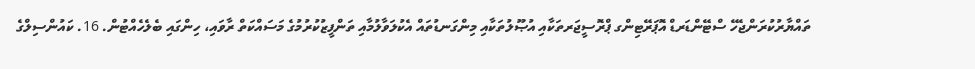ތައްޔާރުކުރަންޖެހޭ ސްޓޭންޑަރޑް އޮޕަރޭޓިންގ ޕްރޮސީޖަރތަކާއި އުޞޫލުތަކާއި މިންގަނޑުތައް އެކުލަވާލުމާއި ތަންފީޒުކުރުމުގެ މަސައްކަތް ރާވައި، ހިންގައި ބެލެހެއްޓުން. 16. ކައުންސިލްގެ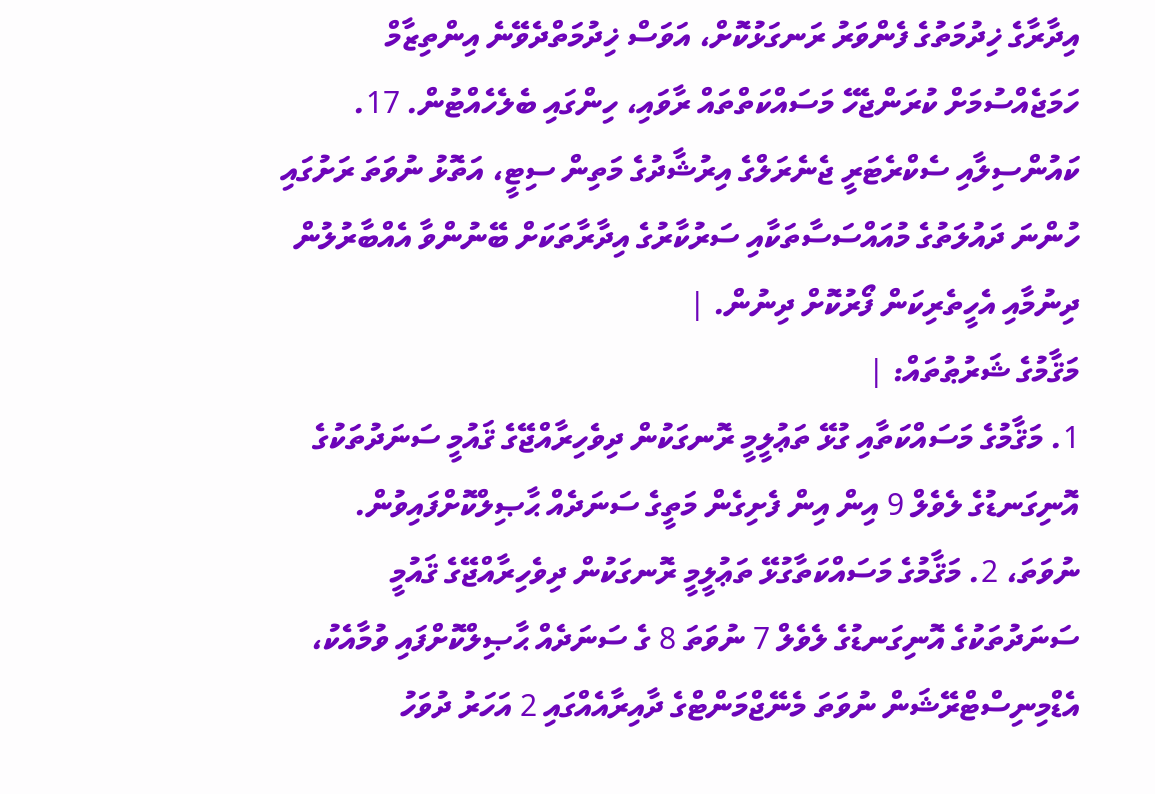އިދާރާގެ ޚިދުމަތުގެ ފެންވަރު ރަނގަޅުކޮށް، އަވަސް ޚިދުމަތްދެވޭނެ އިންތިޒާމް ހަމަޖެއްސުމަށް ކުރަންޖެހޭ މަސައްކަތްތައް ރާވައި، ހިންގައި ބެލެހެއްޓުން. 17. ކައުންސިލާއި ސެކްރެޓަރީ ޖެނެރަލްގެ އިރުޝާދުގެ މަތިން ސިޓީ، އަތޮޅު ނުވަތަ ރަށުގައި ހުންނަ ދައުލަތުގެ މުއައްސަސާތަކާއި ސަރުކާރުގެ އިދާރާތަކަށް ބޭނުންވާ އެއްބާރުލުން ދިނުމާއި އެހީތެރިކަން ފޯރުކޮށް ދިނުން. |
މަޤާމުގެ ޝަރުޠުތައް: |
1. މަޤާމުގެ މަސައްކަތާއި ގުޅޭ ތަޢުލީމީ ރޮނގަކުން ދިވެހިރާއްޖޭގެ ޤައުމީ ސަނަދުތަކުގެ އޮނިގަނޑުގެ ލެވެލް 9 އިން އިން ފެށިގެން މަތީގެ ސަނަދެއް ޙާޞިލްކޮށްފައިވުން. ނުވަތަ، 2. މަޤާމުގެ މަސައްކަތާގުޅޭ ތަޢުލީމީ ރޮނގަކުން ދިވެހިރާއްޖޭގެ ޤައުމީ ސަނަދުތަކުގެ އޮނިގަނޑުގެ ލެވެލް 7 ނުވަތަ 8 ގެ ސަނަދެއް ޙާޞިލްކޮށްފައި ވުމާއެކު، އެޑްމިނިސްޓްރޭޝަން ނުވަތަ މެނޭޖްމަންޓްގެ ދާއިރާއެއްގައި 2 އަހަރު ދުވަހު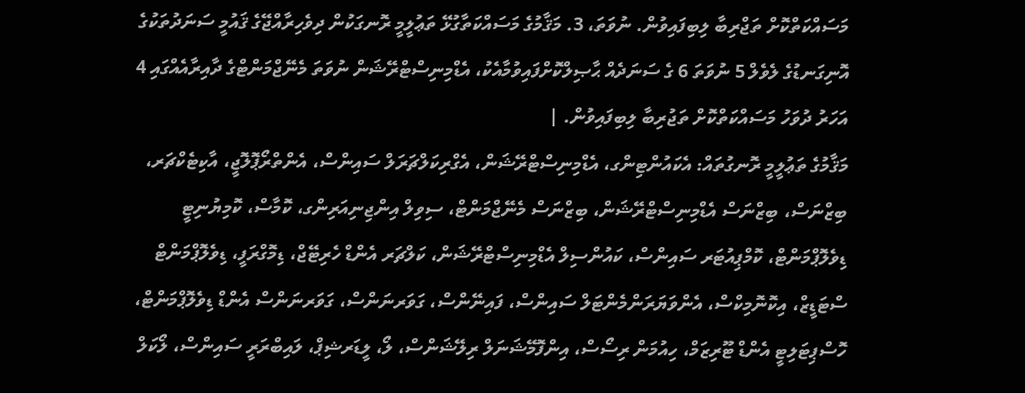މަސައްކަތްކޮށް ތަޖްރިބާ ލިބިފައިވުން. ނުވަތަ، 3. މަޤާމުގެ މަސައްކަތާގުޅޭ ތަޢުލީމީ ރޮނގަކުން ދިވެހިރާއްޖޭގެ ޤައުމީ ސަނަދުތަކުގެ އޮނިގަނޑުގެ ލެވެލް 5 ނުވަތަ 6 ގެ ސަނަދެއް ޙާޞިލްކޮށްފައިވުމާއެކު، އެޑްމިނިސްޓްރޭޝަން ނުވަތަ މެނޭޖްމަންޓްގެ ދާއިރާއެއްގައި 4 އަހަރު ދުވަހު މަސައްކަތްކޮށް ތަޖުރިބާ ލިބިފައިވުން. |
މަޤާމުގެ ތަޢުލީމީ ރޮނގުތައް: އެކައުންޓިންގ، އެޑްމިނިސްޓްރޭޝަން، އެގްރިކަލްޗަރަލް ސައިންސް، އެންތްރޯޕޮލޮޖީ، އާކިޓެކްޗަރ، ބިޒްނަސް، ބިޒްނަސް އެޑްމިނިސްޓްރޭޝަން، ބިޒްނަސް މެނޭޖްމަންޓް، ސިވިލް އިންޖިނިއަރިންގ، ކޮމާސް، ކޮމިޔުނިޓީ ޑިވެލޮޕްމަންޓް، ކޮމްޕިއުޓަރ ސައިންސް، ކައުންސިލް އެޑްމިނިސްޓްރޭޝަން، ކަލްޗަރ އެންޑް ހެރިޓޭޖް، ޑިމޮގްރަފީ، ޑިވެލޮޕްމަންޓް ސްޓަޑީޒް، އިކޮނޮމިކްސް، އެންވަޔަރަންމެންޓަލް ސައިންސް، ފައިނޭންސް، ގަވަރނަންސް، ގަވަރނަންސް އެންޑް ޑިވެލޮޕްމަންޓް، ހޮސްޕިޓަލިޓީ އެންޑް ޓޫރިޒަމް، ހިއުމަން ރިސޯސް، އިންފޮމޭޝަނަލް ރިލޭޝަންސް، ލޯ، ލީޑަރޝިޕް، ލައިބްރަރީ ސައިންސް، ލޯކަލް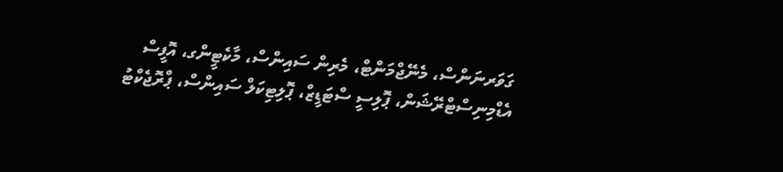ގަވަރނަންސް، މެނޭޖްމަންޓް، މެރިން ސައިންސް، މާކެޓީންގ، އޮފީސް އެޑްމިނިސްޓްރޭޝަން، ޕޮލިސީ ސްޓަޑީޒް، ޕޮލިޓިކަލް ސައިންސް، ޕްރޮޖެކްޓު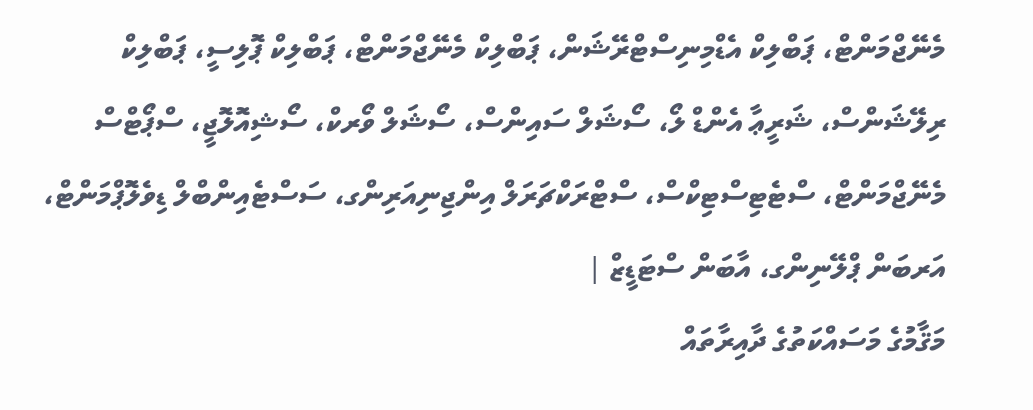މެނޭޖްމަންޓް، ޕަބްލިކް އެޑްމިނިސްޓްރޭޝަން، ޕަބްލިކް މެނޭޖްމަންޓް، ޕަބްލިކް ޕޮލިސީ، ޕަބްލިކް ރިލޭޝަންސް، ޝަރީޢާ އެންޑް ލޯ، ސޯޝަލް ސައިންސް، ސޯޝަލް ވޯރކް، ސޯޝިއޮލޮޖީ، ސްޕޯޓްސް މެނޭޖްމަންޓް، ސްޓެޓިސްޓިކްސް، ސްޓްރަކްޗަރަލް އިންޖިނިއަރިންގ، ސަސްޓެއިންބްލް ޑިވެލޮޕްމަންޓް، އަރބަން ޕްލޭނިންގ، އާބަން ސްޓަޑީޒް |
މަޤާމުގެ މަސައްކަތުގެ ދާއިރާތައް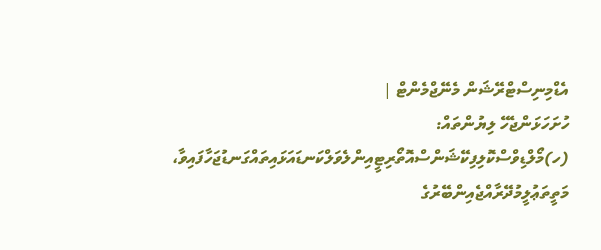އެޑްމިނިސްޓްރޭޝަން މެނޭޖްމެންޓް |
ހުށަހަޅަންޖެހޭ ލިޔުންތައް:
(ހ)މޯލްޑިވްސްކޮލިފިކޭޝަންސްއޮތޯރިޓީއިންލެވަލްކަނޑައަޅައިތައްގަނޑުޖަހާފައިވާ، މަތީތަޢުލީމުދޭރާއްޖެއިންބޭރުގެ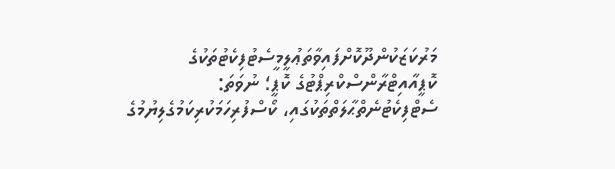މަރުކަޒަކުންދޫކޮށްފައިވާތަޢުލީމީސެޓުފިކެޓުތަކުގެ ކޮޕީއާއިޓްރާންސްކްރިޕްޓުގެ ކޮޕީ؛ ނުވަތަ: ސެޓްފިކެޓުނެތްޙާލަތްތަކުގައި، ކޯސްފުރިހަމަކުރިކަމުގެލިޔުމުގެ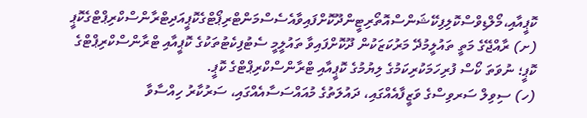ކޮޕީއާއި،މޯލްޑިވްސްކޮލިފިކޭޝަންސްއޮތޯރިޓީންދޫކޮށްފައިވާއެސެސްމަންޓްރިޕޯޓްގެކޮޕީއަދިޓްރާންސްކްރިޕްޓްގެކޮޕީ (ށ) ރާއްޖޭގެ މަތީ ތައުލީމުދޭ މަރުކަޒަކުން ދޫކޮށްފައިވާ ތައުލީމީ ސެޓުފިކެޓުތަކުގެ ކޮޕީއާއި ޓްރާންސްކްރިޕްޓްގެ ކޮޕީ؛ ނުވަތަ ކޯސް ފުރިހަމަކުރިކަމުގެ ލިޔުމުގެ ކޮޕީއާއި ޓްރާންސްކްރިޕްޓްގެ ކޮޕީ.
(ހ) ސިވިލް ސަރވިސްގެ ވަޒީފާއެއްގައި، ދައުލަތުގެ މުއައްސަސާއެއްގައި، ސަރުކާރު ހިއްސާވާ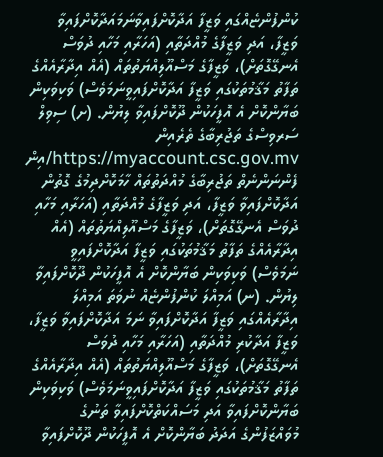ކުންފުންޏެއްގައި ވަޒީފާ އަދާކޮށްފައިވާނަމައަދާކޮށްފައިވާ ވަޒީފާ، އަދި ވަޒީފާގެ މުއްދަތާއި (އަހަރާއި މަހާއި ދުވަސް އެނގޭގޮތަށް)، ވަޒީފާގެ މަސްއޫލިއްޔަތުތައް (އެއް އިދާރާއެއްގެ ތަފާތު މަޤާމުތަކުގައި ވަޒީފާ އަދާކޮށްފައިވީނަމަވެސް) ވަކިވަކިން ބަޔާންކޮށް އެ އޮފީހަކުން ދޫކޮށްފައިވާ ލިޔުން. (ށ) ސިވިލް ސަރވިސްގެ ތަޖުރިބާގެ ތެރެއިން https://myaccount.csc.gov.mv/އިން ފެންނަންނެތް ތަޖުރިބާގެ މުއްދަތުތައް ހާމަކޮށްދިމުގެ ގޮތުން އަދާކޮށްފައިވާ ވަޒީފާ، އަދި ވަޒީފާގެ މުއްދަތާއި (އަހަރާއި މަހާއި ދުވަސް އެނގޭގޮތަށް)، ވަޒީފާގެ މަސްއޫލިއްޔަތުތައް (އެއް އިދާރާއެއްގެ ތަފާތު މަޤާމުތަކުގައި ވަޒީފާ އަދާކޮށްފައިވީ ނަމަވެސް) ވަކިވަކިން ބަޔާންކޮށް އެ އޮފީހަކުން ދޫކޮށްފައިވާ ލިޔުން. (ނ) އަމިއްލަ ކުންފުންޏެއް ނުވަތަ އަމިއްލަ އިދާރާއެއްގައި ވަޒީފާ އަދާކޮށްފައިވާ ނަމަ އަދާކޮށްފައިވާ ވަޒީފާ، ވަޒީފާ އަދާކުރި މުއްދަތާއި (އަހަރާއި މަހާއި ދުވަސް އެނގޭގޮތަށް)، ވަޒީފާގެ މަސްއޫލިއްޔަތުތައް (އެއް އިދާރާއެއްގެ ތަފާތު މަޤާމުތަކުގައި ވަޒީފާ އަދާކޮށްފައިވީނަމަވެސް) ވަކިވަކިން ބަޔާންކޮށްފައިވާ އަދި މަސައްކަތްކޮށްފައިވާ ތަނުގެ މުވައްޒަފުންގެ އަދަދު ބަޔާންކޮށް އެ އޮފީހަކުން ދޫކޮށްފައިވާ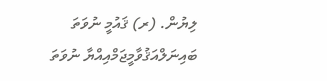ލިޔުން. (ރ) ޤައުމީ ނުވަތަ ބައިނަލްއަޤުވާމީޖަމްއިއްޔާ ނުވަތަ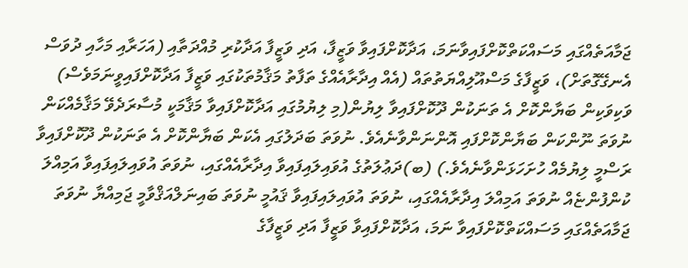ޖަމާއަތެއްގައި މަސައްކަތްކޮށްފައިވާނަމަ، އަދާކޮށްފައިވާ ވަޒީފާ، އަދި ވަޒީފާ އަދާކުރި މުއްދަތާއި (އަހަރާއި މަހާއި ދުވަސް އެނގޭގޮތަށް)، ވަޒީފާގެ މަސްއޫލިއްޔަތުތައް (އެއް އިދާރާއެއްގެ ތަފާތު މަޤާމުތަކުގައި ވަޒީފާ އަދާކޮށްފައިވީނަމަވެސް) ވަކިވަކިން ބަޔާންކޮށް އެ ތަނަކުން ދޫކޮށްފައިވާ ލިޔުން(މި ލިޔުމުގައި އަދާކޮށްފައިވާ މަޤާމަކީ މުސާރަދެވޭ މަޤާމެއްކަން ނުވަތަ ނޫންކަން ބަޔާންކޮށްފައި އޮންނަންވާނެއެވެ. ނުވަތަ ބަދަލުގައި އެކަން ބަޔާންކޮށް އެ ތަނަކުން ދޫކޮށްފައިވާ ރަސްމީ ލިޔުމެއް ހުށަހަޅަންވާނެއެވެ.) (ބ)ދަޢުލަތުގެ އުވައިލައިފައިވާ އިދާރާއެއްގައި، ނުވަތަ އުވައިލައިފައިވާ އަމިއްލަ ކުންފުންޏެއް ނުވަތަ އަމިއްލަ އިދާރާއެއްގައި، ނުވަތަ އުވައިލައިފައިވާ ޤައުމީ ނުވަތަ ބައިނަލްއަޤްވާމީ ޖަމިއްޔާ ނުވަތަ ޖަމާއަތެއްގައި މަސައްކަތްކޮށްފައިވާ ނަމަ، އަދާކޮށްފައިވާ ވަޒީފާ އަދި ވަޒީފާގެ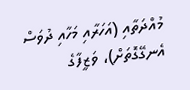މުއްދަތާއި (އަހަރާއި މަހާއި ދުވަސް އެނގޭގޮތަށް)، ވަޒީފާގެ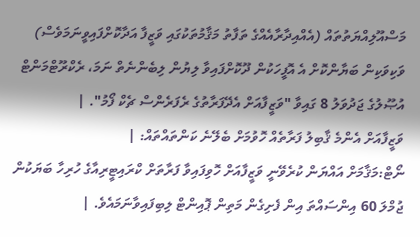މަސްއޫލިއްޔަތުތައް (އެއްއިދާރާއެއްގެ ތަފާތު މަޤާމުތަކުގައި ވަޒީފާ އަދާކޮށްފައިވީނަމަވެސް) ވަކިވަކިން ބަޔާންކޮށް އެ އޮފީހަކުން ދޫކޮށްފައިވާ ލިޔުން ލިބެންނެތް ނަމަ، ރެކްރޫޓްމަންޓް އުޞޫލުގެ ޖަދުވަލު 8 ގައިވާ "ވަޒީފާއަށް އެދޭފަރާތުގެ ރެފަރެންސް ޗެކް ފޯމު". |
ވަޒީފާއަށް އެންމެ ޤާބިލު ފަރާތެއް ހޮވުމަށް ބެލޭނެ ކަންތައްތައް: |
ނޯޓް:މަޤާމަށް އައްޔަން ކުރެވޭނީ ވަޒީފާއަށް ހޮވިފައިވާ ފަރާތަށް ކްރައިޓީރިއާގެ ހުރިހާ ބަޔަކުން ޖުމްލަ 60 އިންސައްތަ އިން ފެށިގެން މަތިން ޕޮއިންޓް ލިބިފައިވާނަމައެވެ. |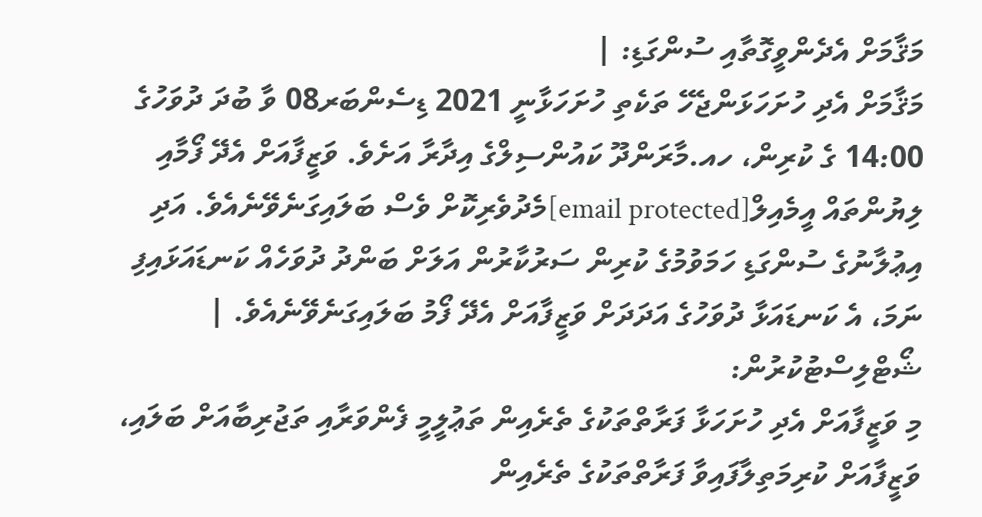މަޤާމަށް އެދެންވީގޮތާއި ސުންގަޑި: |
މަޤާމަށް އެދި ހުށަހަޅަންޖެހޭ ތަކެތި ހުށަހަޅާނީ 2021 ޑިސެންބަރ08 ވާ ބުދަ ދުވަހުގެ 14:00 ގެ ކުރިން، ހއ.މާރަންދޫ ކައުންސިލްގެ އިދާރާ އަށެވެ. ވަޒީފާއަށް އެދޭ ފޯމާއި ލިޔުންތައް އީމެއިލް[email protected]މެދުވެރިކޮށް ވެސް ބަލައިގަނެވޭނެއެވެ. އަދި އިޢުލާނުގެ ސުންގަޑި ހަމަވުމުގެ ކުރިން ސަރުކާރުން އަލަށް ބަންދު ދުވަހެއް ކަނޑައަޅައިފި ނަމަ، އެ ކަނޑައަޅާ ދުވަހުގެ އަދަދަށް ވަޒީފާއަށް އެދޭ ފޯމު ބަލައިގަނެވޭނެއެވެ. |
ޝޯޓްލިސްޓުކުރުން:
މި ވަޒީފާއަށް އެދި ހުށަހަޅާ ފަރާތްތަކުގެ ތެރެއިން ތަޢުލީމީ ފެންވަރާއި ތަޖުރިބާއަށް ބަލައި، ވަޒީފާއަށް ކުރިމަތިލާފައިވާ ފަރާތްތަކުގެ ތެރެއިން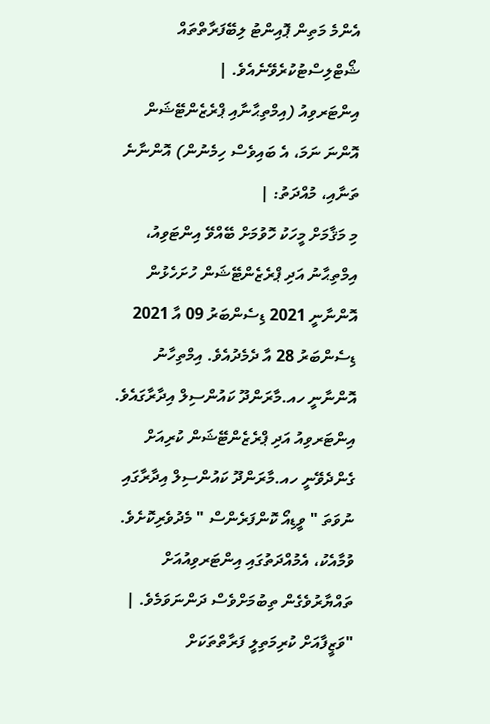އެންމެ މަތިން ޕޮއިންޓު ލިބޭފަރާތްތައް ޝޯޓްލިސްޓުކުރެވޭނެއެވެ. |
އިންޓަރވިއު (އިމްތިޙާނާއި ޕްރެޒެންޓޭޝަން އޮންނަ ނަމަ، އެ ބައިވެސް ހިމެނުން) އޮންނާނެ ތަނާއި، މުއްދަތު: |
މި މަޤާމަށް މީހަކު ހޮވުމަށް ބޭއްވޭ އިންޓަވިއު، އިމްތިޙާނު އަދި ޕްރެޒެންޓޭޝަން ހުށަހެޅުން އޮންނާނީ 2021 ޑިސެންބަރު 09 އާ 2021 ޑިސެންބަރު 28 އާ ދެމެދުއެވެ. އިމްތިހާނު އޮންނާނީ ހއ.މާރަންދޫ ކައުންސިލް އިދާރާގައެވެ. އިންޓަރވިއު އަދި ޕްރެޒެންޓޭޝަން ކުރިއަށް ގެންދެވޭނީ ހއ.މާރަންދޫ ކައުންސިލް އިދާރާގައި ނުވަތަ " ވީޑިއޯ ކޮންފަރެންސް " މެދުވެރިކޮށެވެ. ވުމާއެކު، އެމުއްދަތުގައި އިންޓަރވިއުއަށް ތައްޔާރުވެގެން ތިބުމަށްވެސް ދަންނަވަމެވެ. |
"ވަޒީފާއަށް ކުރިމަތިލީ ފަރާތްތަކަށް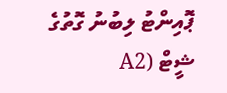ޕޮއިންޓު ލިބުނު ގޮތުގެ ޝީޓް (A2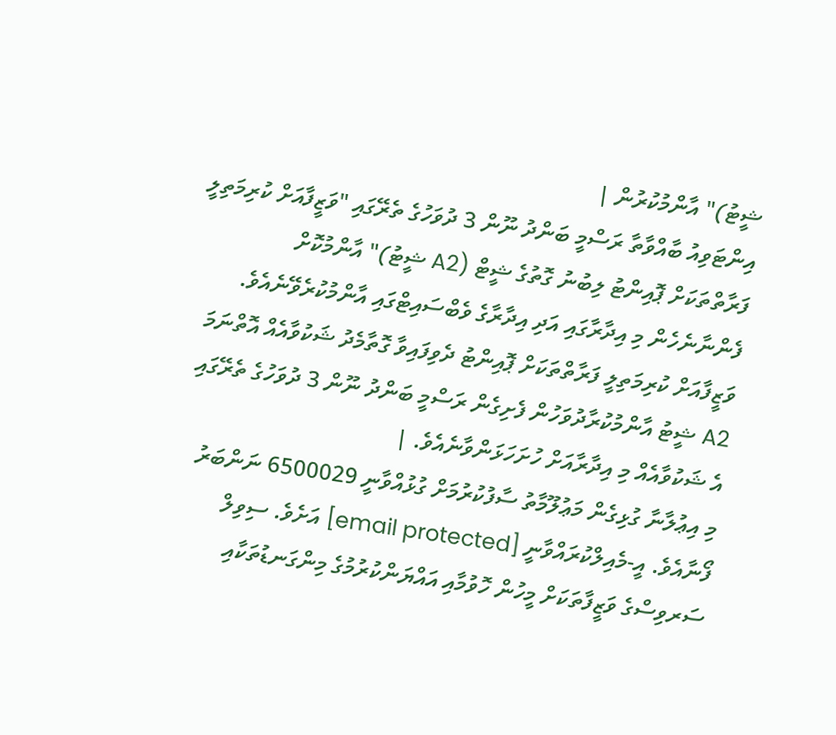ޝީޓު)" އާންމުކުރުން |
އިންޓަވިއު ބާއްވާތާ ރަސްމީ ބަންދު ނޫން 3 ދުވަހުގެ ތެރޭގައި "ވަޒީފާއަށް ކުރިމަތިލީ ފަރާތްތަކަށް ޕޮއިންޓު ލިބުނު ގޮތުގެ ޝީޓް (A2 ޝީޓު)" އާންމުކޮށް ފެންނާނެހެން މި އިދާރާގައި އަދި އިދާރާގެ ވެބްސައިޓްގައި އާންމުކުރެވޭނެއެވެ. ވަޒީފާއަށް ކުރިމަތިލީ ފަރާތްތަކަށް ޕޮއިންޓު ދެވިފައިވާ ގޮތާމެދު ޝަކުވާއެއް އޮތްނަމަ A2 ޝީޓު އާންމުކުރާދުވަހުން ފެށިގެން ރަސްމީ ބަންދު ނޫން 3 ދުވަހުގެ ތެރޭގައި އެ ޝަކުވާއެއް މި އިދާރާއަށް ހުށަހަޅަންވާނެއެވެ. |
މި އިޢުލާނާ ގުޅިގެން މަޢުލޫމާތު ސާފުކުރުމަށް ގުޅުއްވާނީ 6500029 ނަންބަރު ފޯނާއެވެ. އީ-މެއިލްކުރައްވާނީ [email protected] އަށެވެ. ސިވިލް ސަރވިސްގެ ވަޒީފާތަކަށް މީހުން ހޮވުމާއި އައްޔަންކުރުމުގެ މިންގަނޑުތަކާއި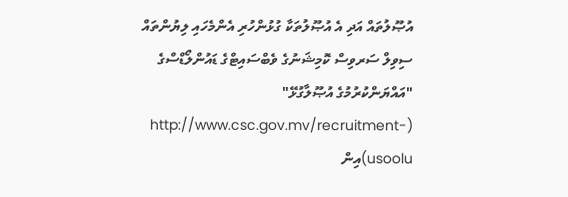އުޞޫލުތައް އަދި އެ އުޞޫލުތަކާ ގުޅުންހުރި އެންމެހައި ލިޔުންތައް ސިވިލް ސަރވިސް ކޮމިޝަނުގެ ވެބްސައިޓްގެ ޑައުންލޯޑްސްގެ "އައްޔަންކުރުމުގެ އުޞޫލާގުޅޭ" (http://www.csc.gov.mv/recruitment-usoolu)އިން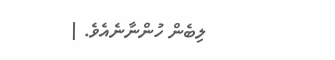ލިބެން ހުންނާނެއެވެ. |